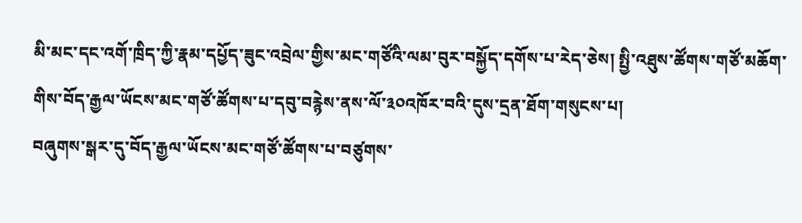མི་མང་དང་འགོ་ཁྲིད་ཀྱི་རྣམ་དཔྱོད་ཟུང་འབྲེལ་གྱིས་མང་གཙོའི་ལམ་བུར་བསྐྱོད་དགོས་པ་རེད་ཅེས། སྤྱི་འཐུས་ཚོགས་གཙོ་མཆོག་གིས་བོད་རྒྱལ་ཡོངས་མང་གཙོ་ཚོགས་པ་དབུ་བརྙེས་ནས་ལོ་༣༠འཁོར་བའི་དུས་དྲན་ཐོག་གསུངས་པ།
བཞུགས་སྒར་དུ་བོད་རྒྱལ་ཡོངས་མང་གཙོ་ཚོགས་པ་བཙུགས་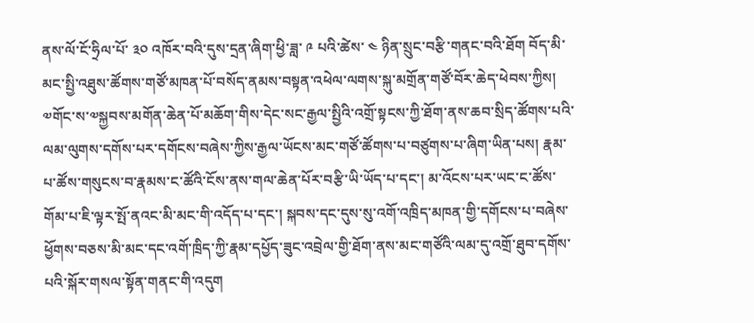ནས་ལོ་ངོ་ཧྲིལ་པོ་ ༣༠ འཁོར་བའི་དུས་དྲན་ཞིག་ཕྱི་ཟླ་ ༩ པའི་ཚེས་ ༤ ཉིན་སྲུང་བརྩི་གནང་བའི་ཐོག བོད་མི་མང་སྤྱི་འཐུས་ཚོགས་གཙོ་མཁན་པོ་བསོད་ནམས་བསྟན་འཕེལ་ལགས་སྐུ་མགྲོན་གཙོ་བོར་ཆེད་ཕེབས་ཀྱིས། ༧གོང་ས་༧སྐྱབས་མགོན་ཆེན་པོ་མཆོག་གིས་དེང་སང་རྒྱལ་སྤྱིའི་འགྲོ་སྟངས་ཀྱི་ཐོག་ནས་ཆབ་སྲིད་ཚོགས་པའི་ལམ་ལུགས་དགོས་པར་དགོངས་བཞེས་ཀྱིས་རྒྱལ་ཡོངས་མང་གཙོ་ཚོགས་པ་བཙུགས་པ་ཞིག་ཡིན་པས། རྣམ་པ་ཚོས་གསུངས་བ་རྣམས་ང་ཚོའི་ངོས་ནས་གལ་ཆེན་པོར་བརྩི་ཡི་ཡོད་པ་དང་། མ་འོངས་པར་ཡང་ང་ཚོས་གོམ་པ་ཇི་ལྟར་སྤོ་ནའང་མི་མང་གི་འདོད་པ་དང་། སྐབས་དང་དུས་སུ་འགོ་འཁྲིད་མཁན་གྱི་དགོངས་པ་བཞེས་ཕྱོགས་བཅས་མི་མང་དང་འགོ་ཁྲིད་ཀྱི་རྣམ་དཔྱོད་ཟུང་འབྲེལ་གྱི་ཐོག་ནས་མང་གཙོའི་ལམ་དུ་འགྲོ་ཐུབ་དགོས་པའི་སྐོར་གསལ་སྟོན་གནང་གི་འདུག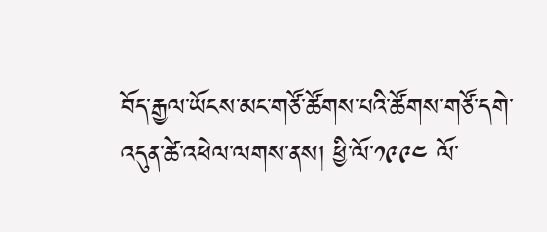བོད་རྒྱལ་ཡོངས་མང་གཙོ་ཚོགས་པའི་ཚོགས་གཙོ་དགེ་འདུན་ཚེ་འཕེལ་ལགས་ནས། ཕྱི་ལོ་༡༩༩༤ ལོ་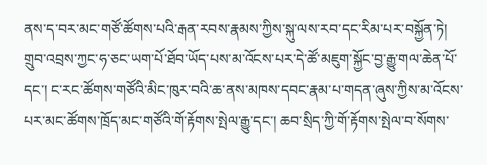ནས་ད་བར་མང་གཙོ་ཚོགས་པའི་རྒན་རབས་རྣམས་ཀྱིས་སྐུ་ལས་རབ་དང་རིམ་པར་བསྐྱོན་ཏེ། གྲུབ་འབྲས་ཀྱང་ཧ་ཅང་ཡག་པོ་ཐོབ་ཡོད་པས་མ་འོངས་པར་དེ་ཚོ་མཇུག་སྐྱོང་བྱ་རྒྱུ་གལ་ཆེན་པོ་དང་། ང་རང་ཚོགས་གཙོའི་མིང་ཁུར་བའི་ཆ་ནས་མཁས་དབང་རྣམ་པ་གདན་ཞུས་ཀྱིས་མ་འོངས་པར་མང་ཚོགས་ཁྲོད་མང་གཙོའི་གོ་རྟོགས་སྤེལ་རྒྱུ་དང་། ཆབ་སྲིད་ཀྱི་གོ་རྟོགས་སྤེལ་བ་སོགས་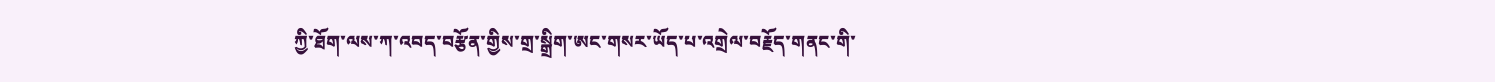ཀྱི་ཐོག་ལས་ཀ་འབད་བརྩོན་གྱིས་གྲ་སྒྲིག་ཨང་གསར་ཡོད་པ་འགྲེལ་བརྗོད་གནང་གི་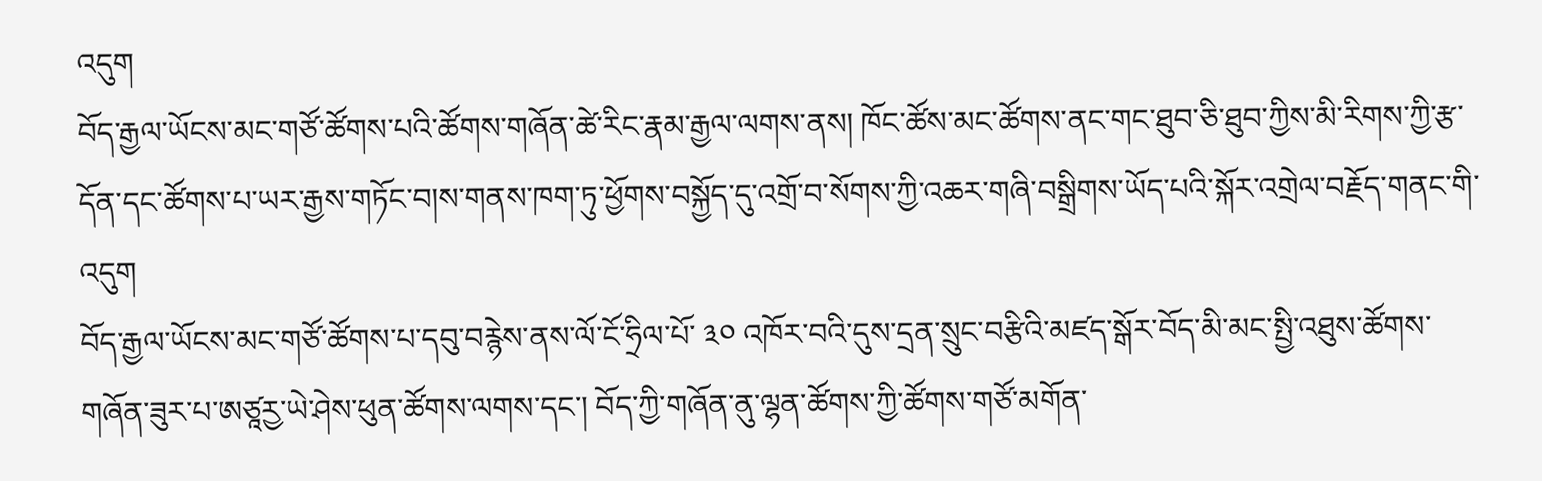འདུག
བོད་རྒྱལ་ཡོངས་མང་གཙོ་ཚོགས་པའི་ཚོགས་གཞོན་ཚེ་རིང་རྣམ་རྒྱལ་ལགས་ནས། ཁོང་ཚོས་མང་ཚོགས་ནང་གང་ཐུབ་ཅི་ཐུབ་ཀྱིས་མི་རིགས་ཀྱི་རྩ་དོན་དང་ཚོགས་པ་ཡར་རྒྱས་གཏོང་བ།ས་གནས་ཁག་ཏུ་ཕྱོགས་བསྐྱོད་དུ་འགྲོ་བ་སོགས་ཀྱི་འཆར་གཞི་བསྒྲིགས་ཡོད་པའི་སྐོར་འགྲེལ་བརྗོད་གནང་གི་འདུག
བོད་རྒྱལ་ཡོངས་མང་གཙོ་ཚོགས་པ་དབུ་བརྙེས་ནས་ལོ་ངོ་ཧྲིལ་པོ་ ༣༠ འཁོར་བའི་དུས་དྲན་སྲུང་བརྩིའི་མཛད་སྒོར་བོད་མི་མང་སྤྱི་འཐུས་ཚོགས་གཞོན་ཟུར་པ་ཨཙཱརྱ་ཡེ་ཤེས་ཕུན་ཚོགས་ལགས་དང་། བོད་ཀྱི་གཞོན་ནུ་ལྷན་ཚོགས་ཀྱི་ཚོགས་གཙོ་མགོན་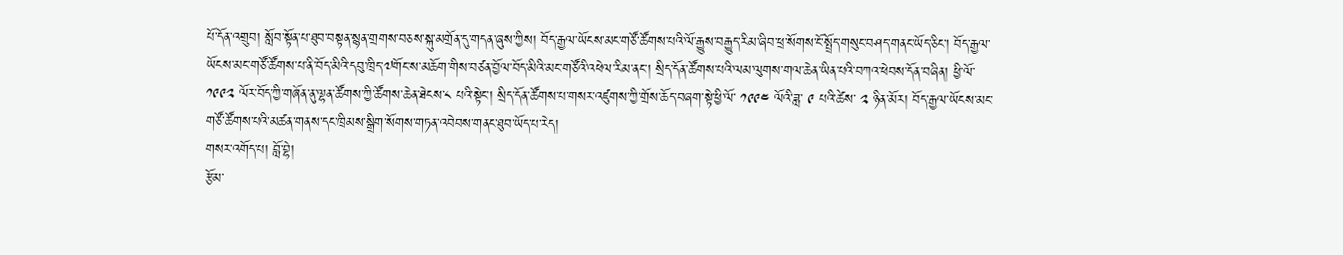པོ་དོན་འགྲུབ། སློབ་སྟོན་པ་ཐུབ་བསྟན་སྙན་གྲགས་བཅས་སྐུ་མགྲོན་དུ་གདན་ཞུས་ཀྱིས། བོད་རྒྱལ་ཡོངས་མང་གཙོ་ཚོགས་པའི་ལོ་རྒྱུས་བརྒྱུད་རིམ་ཞིབ་ཕྲ་སོགས་ངོ་སྤྲོད་གསུང་བཤད་གནང་ཡོད་ཅིང་། བོད་རྒྱལ་ཡོངས་མང་གཙོ་ཚོགས་པ་ནི་བོད་མིའི་དབུ་ཁྲིད་༧གོང་ས་མཆོག་གིས་བཙན་བྱོལ་བོད་མིའི་མང་གཙོའི་འཕེལ་རིམ་ནང་། སྲིད་དོན་ཚོགས་པའི་ལམ་ལུགས་གལ་ཆེན་ཡིན་པའི་བཀའ་ཕེབས་དོན་བཞིན། ཕྱི་ལོ་ ༡༩༩༢ ལོར་བོད་ཀྱི་གཞོན་ནུ་ལྷན་ཚོགས་ཀྱི་ཚོགས་ཆེན་ཐེངས་༨ པའི་སྟེང་། སྲིད་དོན་ཚོགས་པ་གསར་འཛུགས་ཀྱི་གྲོས་ཆོད་བཞག་སྟེ་ཕྱི་ལོ་ ༡༩༩༤ ལོའི་ཟླ་ ༩ པའི་ཚེས་ ༢ ཉིན་མོར། བོད་རྒྱལ་ཡོངས་མང་གཙོ་ཚོགས་པའི་མཚན་གནས་དང་ཁྲིམས་སྒྲིག་སོགས་གཏན་འབེབས་གནང་ཐུབ་ཡོད་པ་རེད།
གསར་འགོད་པ། བློ་བྷེ།
རྩོམ་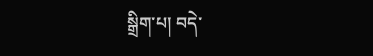སྒྲིག་པ། བདེ་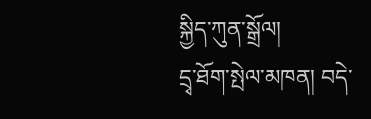སྐྱིད་ཀུན་སྒྲོལ།
དྲྭ་ཐོག་སྤེལ་མཁན། བདེ་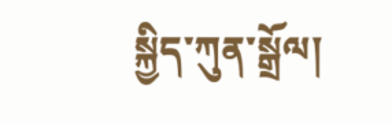སྐྱིད་ཀུན་སྒྲོལ།